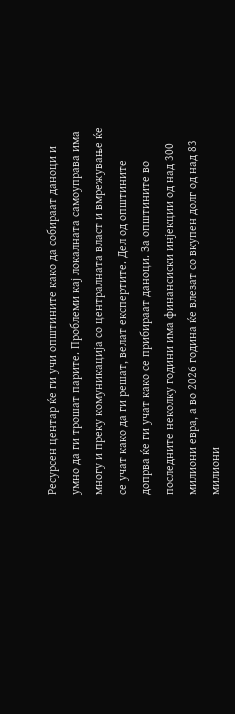Ресурсен центар ќе ги учи општините како да собираат даноци и умно да ги трошат парите. Проблеми кај локалната самоуправа има многу и преку комуникација со централната власт и вмрежување ќе се учат како да ги решат, велат експертите. Дел од општините допрва ќе ги учат како се прибираат даноци. За општините во последните неколку години има финансиски инјекции од над 300 милиони евра, а во 2026 година ќе влезат со вкупен долг од над 83 милиони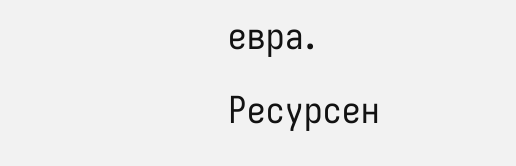евра.
Ресурсен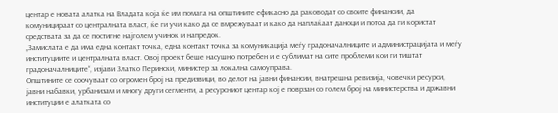центар е новата алатка на Владата која ќе им помага на општините ефикасно да раководат со своите финансии, да комуницираат со централната власт, ќе ги учи како да се вмрежуваат и како да наплаќаат даноци и потоа да ги користат средствата за да се постигне најголем учинок и напредок.
„Замислата е да има една контакт точка, една контакт точка за комуникација меѓу градоначалниците и администрацијата и меѓу институциите и централната власт. Овој проект беше насушно потребен и е сублимат на сите проблеми кои ги тиштат градоначалниците“, изјави Златко Перински, министер за локална самоуправа.
Општините се соочуваат со огромен број на предизвици, во делот на јавни финансии, внатрешна ревизија, човечки ресурси, јавни набавки, урбанизам и многу други сегменти, а ресурсниот центар кој е поврзан со голем број на министерства и државни институции е алатката со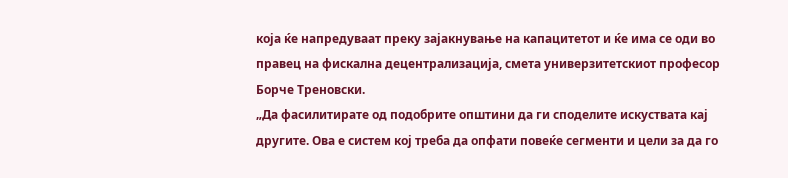која ќе напредуваат преку зајакнување на капацитетот и ќе има се оди во правец на фискална децентрализација, смета универзитетскиот професор Борче Треновски.
„Да фасилитирате од подобрите општини да ги споделите искуствата кај другите. Ова е систем кој треба да опфати повеќе сегменти и цели за да го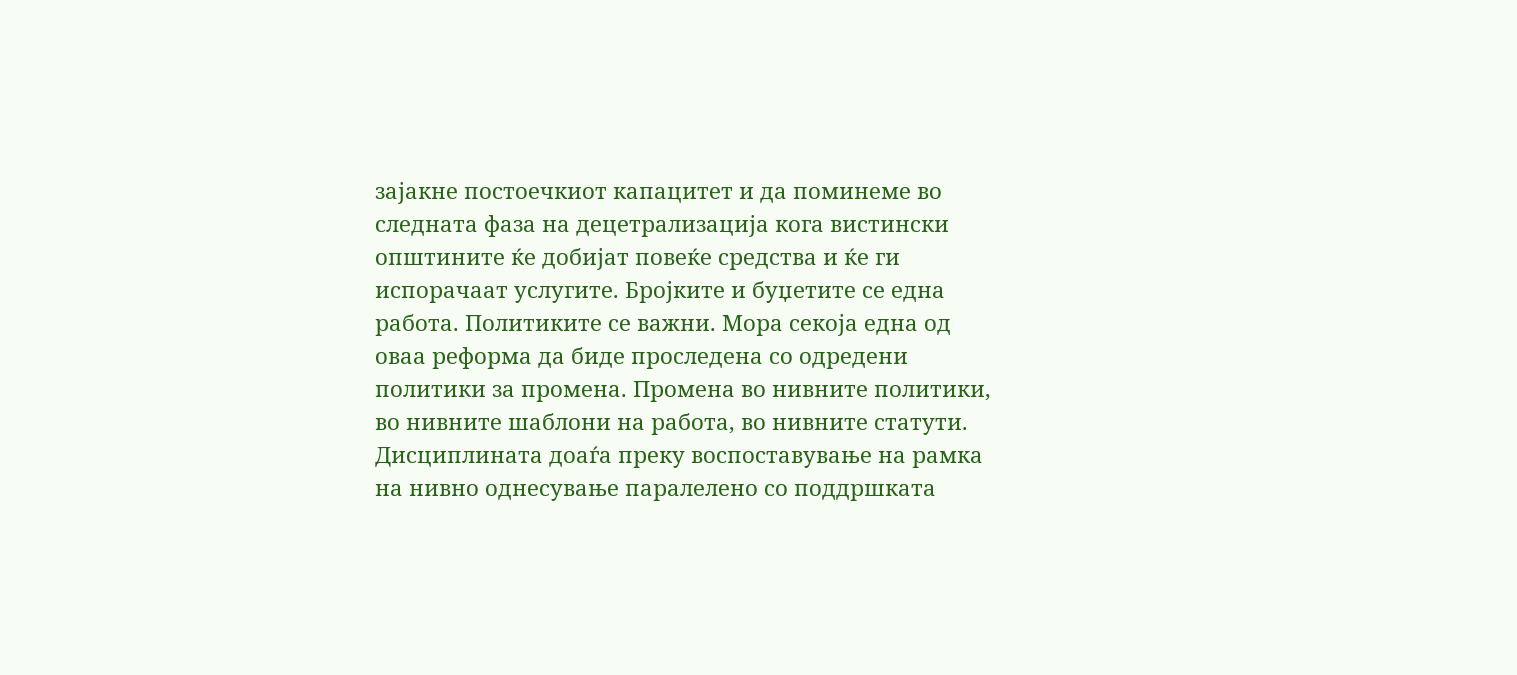зајакне постоечкиот капацитет и да поминеме во следната фаза на децетрализација кога вистински општините ќе добијат повеќе средства и ќе ги испорачаат услугите. Бројките и буџетите се една работа. Политиките се важни. Мора секоја една од оваа реформа да биде проследена со одредени политики за промена. Промена во нивните политики, во нивните шаблони на работа, во нивните статути. Дисциплината доаѓа преку воспоставување на рамка на нивно однесување паралелено со поддршката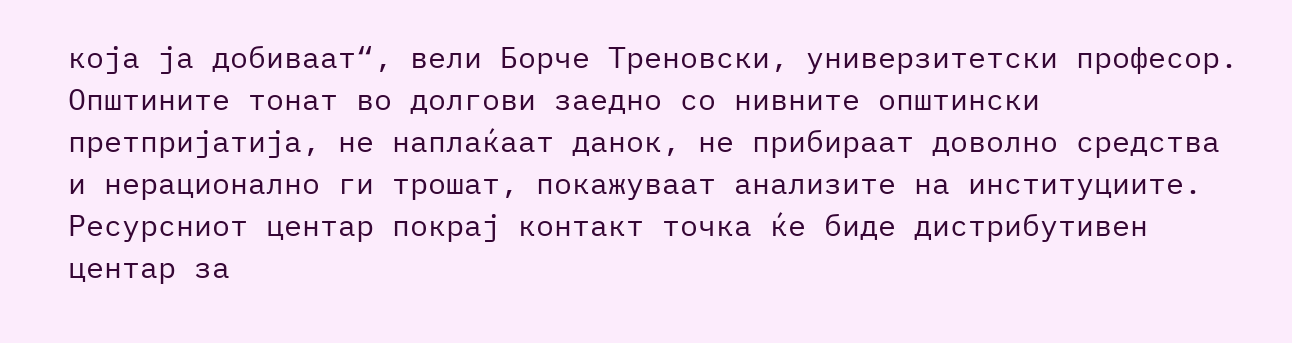која ја добиваат“, вели Борче Треновски, универзитетски професор.
Општините тонат во долгови заедно со нивните општински претпријатија, не наплаќаат данок, не прибираат доволно средства и нерационално ги трошат, покажуваат анализите на институциите. Ресурсниот центар покрај контакт точка ќе биде дистрибутивен центар за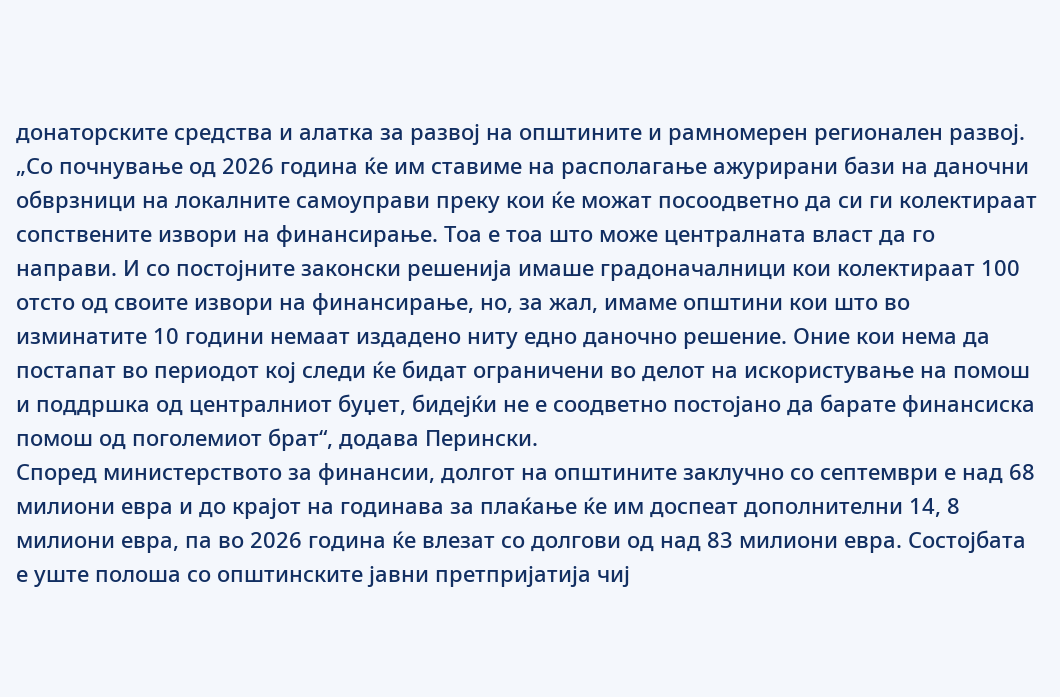донаторските средства и алатка за развој на општините и рамномерен регионален развој.
„Со почнување од 2026 година ќе им ставиме на располагање ажурирани бази на даночни обврзници на локалните самоуправи преку кои ќе можат посоодветно да си ги колектираат сопствените извори на финансирање. Тоа е тоа што може централната власт да го направи. И со постојните законски решенија имаше градоначалници кои колектираат 100 отсто од своите извори на финансирање, но, за жал, имаме општини кои што во изминатите 10 години немаат издадено ниту едно даночно решение. Оние кои нема да постапат во периодот кој следи ќе бидат ограничени во делот на искористување на помош и поддршка од централниот буџет, бидејќи не е соодветно постојано да барате финансиска помош од поголемиот брат“, додава Перински.
Според министерството за финансии, долгот на општините заклучно со септември е над 68 милиони евра и до крајот на годинава за плаќање ќе им доспеат дополнителни 14, 8 милиони евра, па во 2026 година ќе влезат со долгови од над 83 милиони евра. Состојбата е уште полоша со општинските јавни претпријатија чиј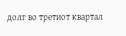долг во третиот квартал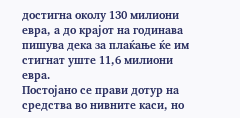достигна околу 130 милиони евра, а до крајот на годинава пишува дека за плаќање ќе им стигнат уште 11,6 милиони евра.
Постојано се прави дотур на средства во нивните каси, но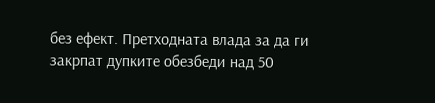без ефект. Претходната влада за да ги закрпат дупките обезбеди над 50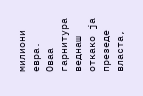милиони евра. Оваа гарнитура веднаш откако ја презеде власта,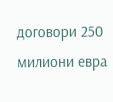договори 250 милиони евра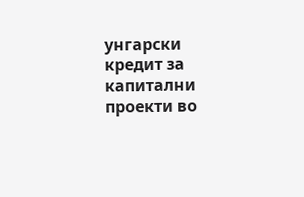унгарски кредит за капитални проекти во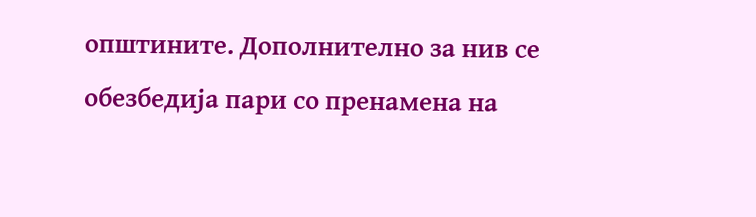општините. Дополнително за нив се обезбедија пари со пренамена на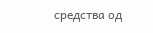средства од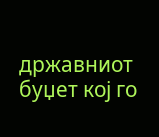државниот буџет кој го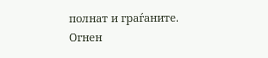полнат и граѓаните.
Огнен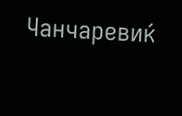Чанчаревиќ